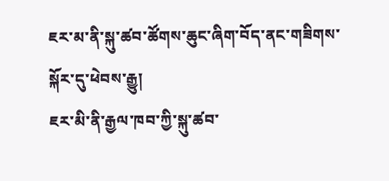ཇར་མ་ནི་སྐུ་ཚབ་ཚོགས་ཆུང་ཞིག་བོད་ནང་གཟིགས་སྐོར་དུ་ཕེབས་རྒྱུ།
ཇར་མི་ནི་རྒྱལ་ཁབ་ཀྱི་སྐུ་ཚབ་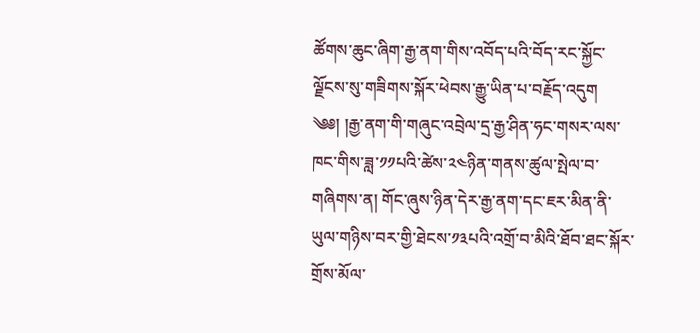ཚོགས་ཆུང་ཞིག་རྒྱ་ནག་གིས་འབོད་པའི་བོད་རང་སྐྱོང་ལྗོངས་སུ་གཟིགས་སྐོར་ཕེབས་རྒྱུ་ཡིན་པ་བརྗོད་འདུག
༄༅། །རྒྱ་ནག་གི་གཞུང་འབྲེལ་དྲ་རྒྱ་ཤིན་ཧང་གསར་ལས་ཁང་གིས་ཟླ་༡༡པའི་ཚེས་༢༤ཉིན་གནས་ཚུལ་སྤེལ་བ་གཞིགས་ན། གོང་ཞུས་ཉིན་དེར་རྒྱ་ནག་དང་ཇར་མིན་ནི་ཡུལ་གཉིས་བར་གྱི་ཐེངས་༡༣པའི་འགྲོ་བ་མིའི་ཐོབ་ཐང་སྐོར་གྲོས་མོལ་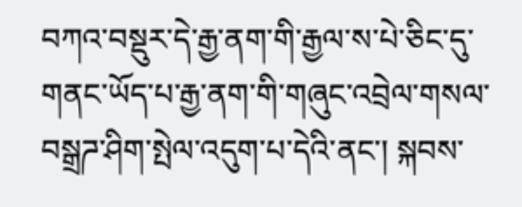བཀའ་བསྡུར་དེ་རྒྱ་ནག་གི་རྒྱལ་ས་པེ་ཅིང་དུ་གནང་ཡོད་པ་རྒྱ་ནག་གི་གཞུང་འབྲེལ་གསལ་བསྒྲཌ་ཤིག་སྤེལ་འདུག་པ་དེའི་ནང་། སྐབས་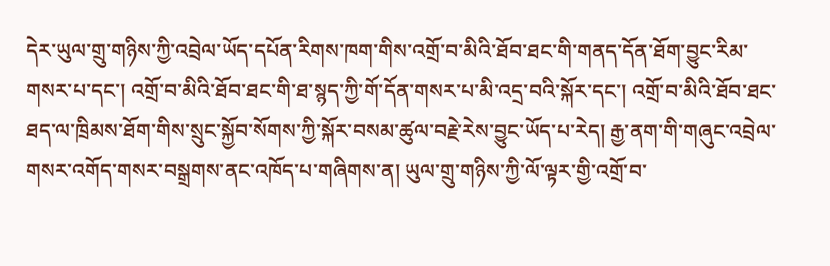དེར་ཡུལ་གྲུ་གཉིས་ཀྱི་འབྲེལ་ཡོད་དཔོན་རིགས་ཁག་གིས་འགྲོ་བ་མིའི་ཐོབ་ཐང་གི་གནད་དོན་ཐོག་བྱུང་རིམ་གསར་པ་དང་། འགྲོ་བ་མིའི་ཐོབ་ཐང་གི་ཐ་སྙད་ཀྱི་གོ་དོན་གསར་པ་མི་འདྲ་བའི་སྐོར་དང་། འགྲོ་བ་མིའི་ཐོབ་ཐང་ཐད་ལ་ཁྲིམས་ཐོག་གིས་སྲུང་སྐྱོབ་སོགས་ཀྱི་སྐོར་བསམ་ཚུལ་བརྗེ་རེས་བྱུང་ཡོད་པ་རེད། རྒྱ་ནག་གི་གཞུང་འབྲེལ་གསར་འགོད་གསར་བསྒྲགས་ནང་འཁོད་པ་གཞིགས་ན། ཡུལ་གྲུ་གཉིས་ཀྱི་ལོ་ལྟར་གྱི་འགྲོ་བ་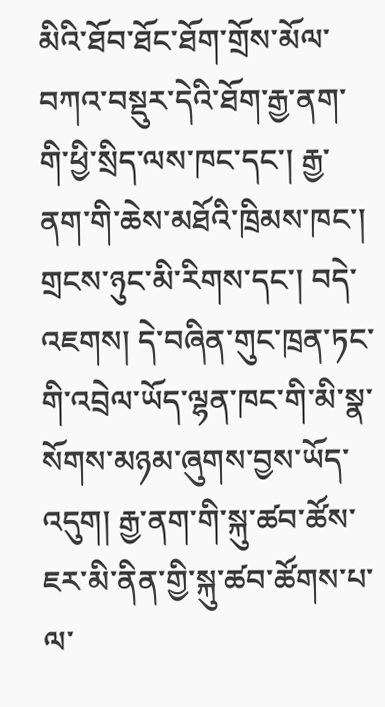མིའི་ཐོབ་ཐོང་ཐོག་གྲོས་མོལ་བཀའ་བསྡུར་དེའི་ཐོག་རྒྱ་ནག་གི་ཕྱི་སྲིད་ལས་ཁང་དང་། རྒྱ་ནག་གི་ཆེས་མཐོའི་ཁྲིམས་ཁང་། གྲངས་ཉུང་མི་རིགས་དང་། བདེ་འཇགས། དེ་བཞིན་གུང་ཁྲན་ཏང་གི་འབྲེལ་ཡོད་ལྷན་ཁང་གི་མི་སྣ་སོགས་མཉམ་ཞུགས་བྱས་ཡོད་འདུག། རྒྱ་ནག་གི་སྐུ་ཚབ་ཚོས་ཇར་མི་ནིན་གྱི་སྐུ་ཚབ་ཚོགས་པ་ལ་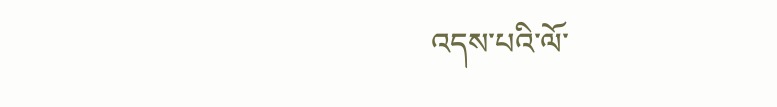འདས་པའི་ལོ་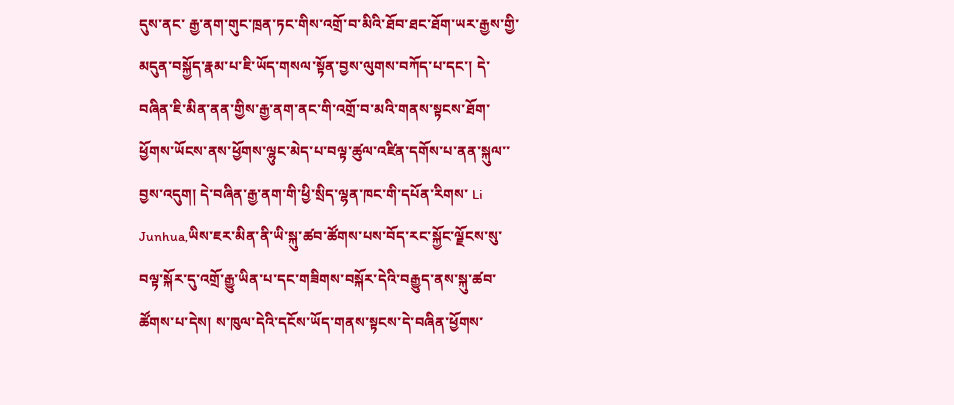དུས་ནང་ རྒྱ་ནག་གུང་ཁྲན་ཏང་གིས་འགྲོ་བ་མིའི་ཐོབ་ཐང་ཐོག་ཡར་རྒྱས་གྱི་མདུན་བསྐྱོད་རྣམ་པ་ཇི་ཡོད་གསལ་སྟོན་བྱས་ལུགས་བཀོད་པ་དང་། དེ་བཞིན་ཇི་མིན་ནན་གྱིས་རྒྱ་ནག་ནང་གི་འགྲོ་བ་མའི་གནས་སྟངས་ཐོག་ཕྱོགས་ཡོངས་ནས་ཕྱོགས་ལྷུང་མེད་པ་བལྟ་ཚུལ་འཛིན་དགོས་པ་ནན་སྐུལ་་བྱས་འདུག། དེ་བཞིན་རྒྱ་ནག་གི་ཕྱི་སྲིད་ལྷན་ཁང་གི་དཔོན་རིགས་ Li Junhua,ཡིས་ཇར་མིན་ནི་ཡི་སྐུ་ཚབ་ཚོགས་པས་བོད་རང་སྐྱོང་ལྗོངས་སུ་བལྟ་སྐོར་དུ་འགྲོ་རྒྱུ་ཡིན་པ་དང་གཟིགས་བསྐོར་དེའི་བརྒྱུད་ནས་སྐུ་ཚབ་ཚོགས་པ་དེས། ས་ཁུལ་དེའི་དངོས་ཡོད་གནས་སྟངས་དེ་བཞིན་ཕྱོགས་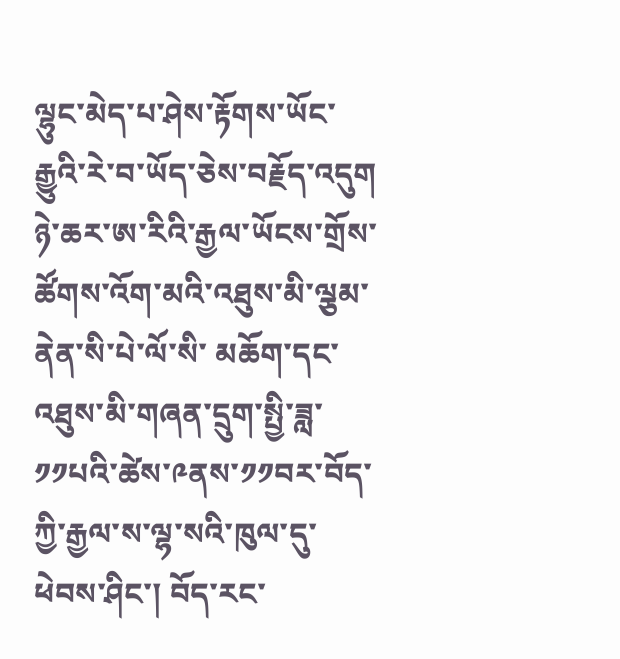ལྷུང་མེད་པ་ཤེས་རྟོགས་ཡོང་རྒྱུའི་རེ་བ་ཡོད་ཅེས་བརྗོད་འདུག
ཉེ་ཆར་ཨ་རིའི་རྒྱལ་ཡོངས་གྲོས་ཚོགས་འོག་མའི་འཐུས་མི་ལྕམ་ནེན་སི་པེ་ལོ་སི་ མཆོག་དང་འཐུས་མི་གཞན་དྲུག་སྤྱི་ཟླ་༡༡པའི་ཚེས་༩ནས་༡༡བར་བོད་ཀྱི་རྒྱལ་ས་ལྷ་སའི་ཁུལ་དུ་ཕེབས་ཤིང་། བོད་རང་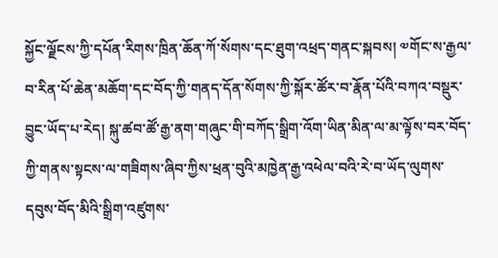སྐྱོང་ལྗོངས་ཀྱི་དཔོན་རིགས་ཁྲིན་ཆོན་ཀོ་སོགས་དང་ཐུག་འཕྲད་གནང་སྐབས། ༧གོང་ས་རྒྱལ་བ་རིན་པོ་ཆེན་མཆོག་དང་བོད་ཀྱི་གནད་དོན་སོགས་ཀྱི་སྐོར་ཚོར་བ་རྣོན་པོའི་བཀའ་བསྡུར་བྱུང་ཡོད་པ་རེད། སྐུ་ཚབ་ཚོ་རྒྱ་ནག་གཞུང་གི་བཀོད་སྒྲིག་འོག་ཡིན་མིན་ལ་མ་ལྟོས་བར་བོད་ཀྱི་གནས་སྟངས་ལ་གཟིགས་ཞིབ་ཀྱིས་ཕྲན་བུའི་མཁྱེན་རྒྱ་འཕེལ་བའི་རེ་བ་ཡོད་ལུགས་དབུས་བོད་མིའི་སྒྲིག་འཛུགས་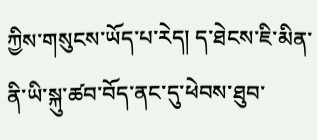ཀྱིས་གསུངས་ཡོད་པ་རེད། ད་ཐེངས་ཇི་མིན་ནི་ཡི་སྐུ་ཚབ་བོད་ནང་དུ་ཕེབས་ཐུབ་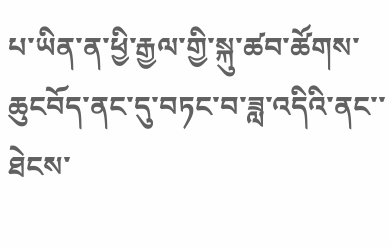པ་ཡིན་ན་ཕྱི་རྒྱལ་གྱི་སྐུ་ཚབ་ཚོགས་ཆུངབོད་ནང་དུ་བཏང་བ་ཟླ་འདིའི་ནང་་ཐེངས་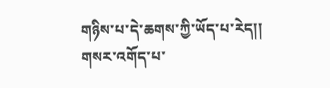གཉིས་པ་དེ་ཆགས་ཀྱི་ཡོད་པ་རེད།།
གསར་འགོད་པ་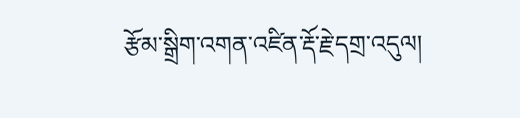རྩོམ་སྒྲིག་འགན་འཛིན་རྡོ་རྗེ་དགྲ་འདུལ།